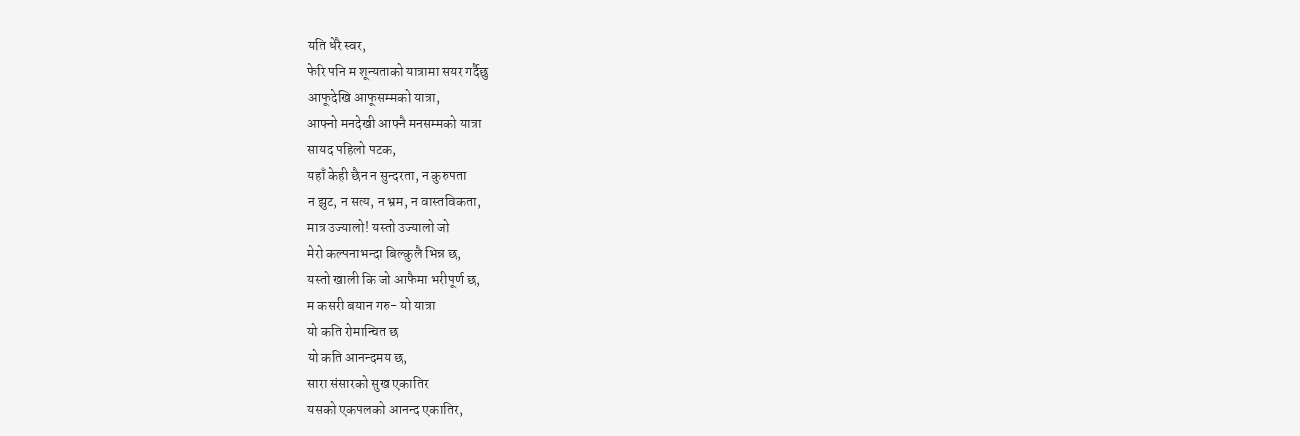यति धेरै स्वर,
फेरि पनि म शून्यताको यात्रामा सयर गर्दैछु
आफूदेखि आफूसम्मको यात्रा,
आफ्नो मनदेखी आफ्नै मनसम्मको यात्रा
सायद पहिलो पटक,
यहाँ केही छैन न सुन्दरता, न कुरुपता
न झुट, न सत्य, न भ्रम, न वास्तविकता,
मात्र उज्यालो! यस्तो उज्यालो जो
मेरो कल्पनाभन्दा बिल्कुलै भिन्न छ,
यस्तो खाली कि जो आफैमा भरीपूर्ण छ,
म कसरी बयान गरु- यो यात्रा
यो कति रोमान्चित छ
यो कति आनन्दमय छ,
सारा संसारको सुख एकातिर
यसको एकपलको आनन्द एकातिर,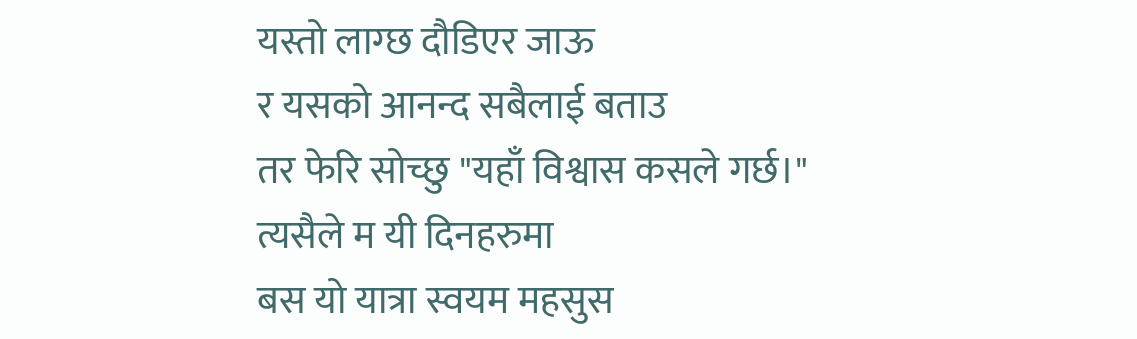यस्तो लाग्छ दौडिएर जाऊ
र यसको आनन्द सबैलाई बताउ
तर फेरि सोच्छु "यहाँ विश्वास कसले गर्छ।"
त्यसैले म यी दिनहरुमा
बस यो यात्रा स्वयम महसुस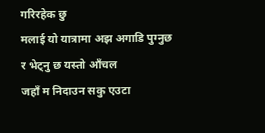गरिरहेक छु
मलाई यो यात्रामा अझ अगाडि पुग्नुछ
र भेट्नु छ यस्तो आँचल
जहाँ म निदाउन सकु एउटा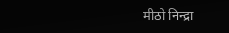मीठो निन्द्रा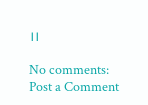।।

No comments:
Post a Comment